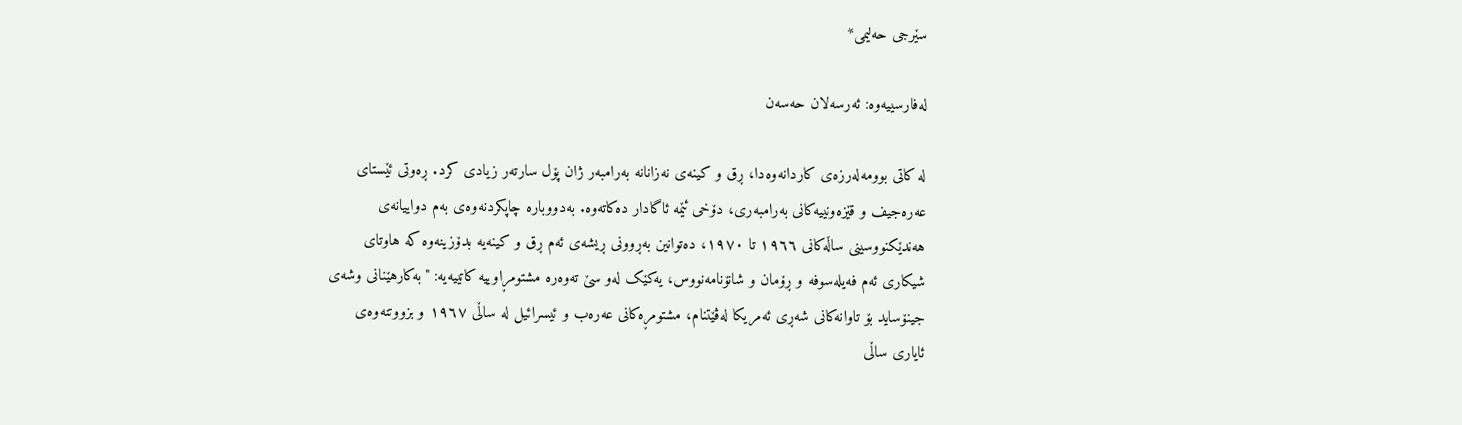سێرجی حەلیمی*

لەفارسییەوە: ئەرسەلان حەسەن

لە کاتی بوومەلەرزەی کاردانەوەدا، ڕق و کینەی نەزانانە بەرامبەر ژان پۆل سارتەر زیادی کرد. ڕەوتی ئێستای عەرەجیف و قێزەونییەکانی بەرامبەری، دۆخی ئێمە ئاگادار دەکاتەوە. بەدووبارە چاپکردنەوەی بەم دواییانەی هەندێکنووسینی ساڵەکانی ١٩٦٦ تا ١٩٧٠، دەتوانین بەڕوونی ڕیشەی ئەم ڕق و کینەیە بدۆزینەوە کە هاوتای شیکاری ئەم فەیلەسوفە و ڕۆمان و شانۆنامەنووس، یەکێک لەو سێ تەوەرە مشتومڕاوییە کاتییەیە: "بەکارهێنانی وشەی جینۆساید بۆ تاوانەکانی شەڕی ئەمریکا لەڤێتنام، مشتومڕەکانی عەرەب و ئیسرائیل لە ساڵی ١٩٦٧ و بزووتنەوەی ئایاری ساڵی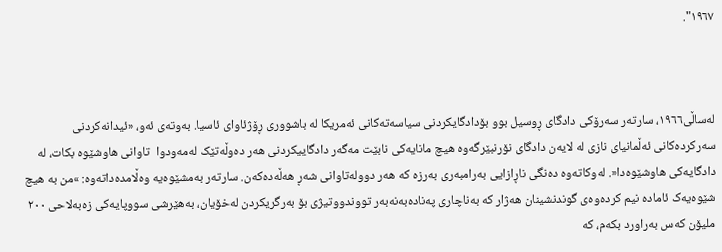١٩٦٧".



لەساڵی١٩٦٦، سارتەر سەرۆکی دادگای ڕوسیل بوو بۆدادگایکردنی سیاسەتەکانی ئەمریکا لە باشووری ڕۆژئاوای ئاسیا. بەوتەی ئەو، «ئیدانەکردنی سەرکردەکانی ئەڵمانیای نازی لە لایەن دادگای نۆرنبێرگەوە هیچ مانایەکی نابێت مەگەر دادگاییکردنی هەر دەوڵەتێک لەمەودوا  تاوانی هاوشێوە بکات، لە دادگایەکی هاوشێوەدا«. لەوکاتەوە دەنگی ناڕازایی بەرامبەری بەرزە کە هەر دوولەتاوانی شەڕ هەڵەدەکەن. سارتەر بەمشێوەیە وەڵامدەداتەوە: »من بە هیچ شێوەیەک ئامادە نیم کردەوەی گوندنشینان هەژار کە بەناچاری پەنادەبەنەبەر تووندووتیژی بۆ بەرگریکردن لەخۆیان، بەهێرشی سووپایەکی زەبەلاحی ٢٠٠ ملیۆن کەس بەراورد بکەم، کە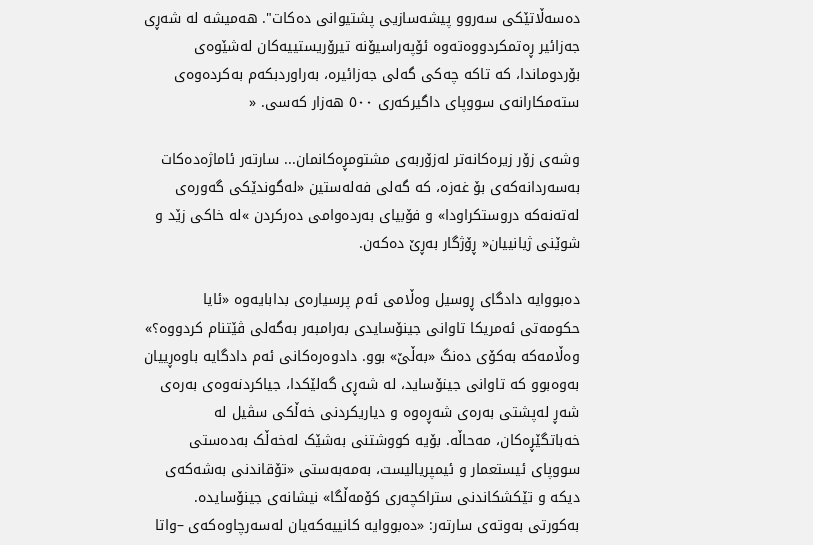دەسەڵاتێکی سەروو پیشەسازیی پشتیوانی دەکات". هەمیشە لە شەڕی جەزائیر ڕەتمکردووەتەوە ئۆپەراسیۆنە تیرۆریستییەکان لەشێوەی بۆردوماندا، کە تاکە چەکی گەلی جەزائیرە، بەراوردبکەم بەکردەوەی ستەمکارانەی سووپای داگیرکەری ٥٠٠ هەزار کەسی. «

وشەی زۆر زیرەکانەتر لەزۆربەی مشتومڕەکانمان... سارتەر ئاماژەدەکات بەسەردانەکەی بۆ غەزە، کە گەلی فەلەستین «لەگوندێکی گەورەی لەتەنەکە دروستکراودا» و فۆبیای بەردەوامی دەرکردن »لە خاکی زێد و شوێنی ژیانییان« ڕۆژگار بەڕێ دەکەن.

دەبووایە دادگای ڕوسیل وەڵامی ئەم پرسیارەی بدابایەوە «ئایا حکومەتی ئەمریکا تاوانی جینۆسایدی بەرامبەر بەگەلی ڤێتنام کردووە؟» وەڵامەکە بەکۆی دەنگ «بەڵێ» بوو. دادوەرەکانی ئەم دادگایە باوەڕییان بەوەبوو کە تاوانی جینۆساید، لە شەڕی گەلێکدا، جیاکردنەوەی بەرەی شەڕ لەپشتی بەرەی شەڕەوە و دیاریکردنی خەڵکی سڤیل لە خەباتگێڕەکان، مەحاڵە. بۆیە کووشتنی بەشێک لەخەڵک بەدەستی سووپای ئیستعمار و ئیمپریالیست، بەمەبەستی «تۆقاندنی بەشەکەی دیکە و تێکشکاندنی ستراکچەری کۆمەڵگا» نیشانەی جینۆسایدە. بەکورتی بەوتەی سارتەر: «دەبووایە کانییەکەیان لەسەرچاوەکەی –واتا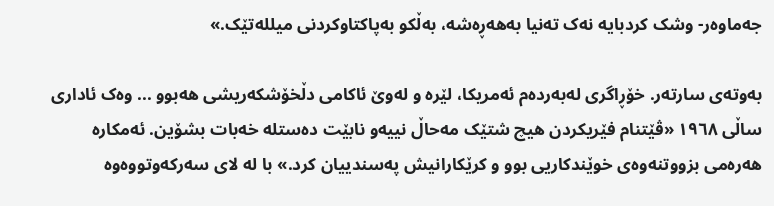جەماوەر- وشک کردبایە نەک تەنیا بەهەڕەشە، بەڵکو بەپاکتاوکردنی میللەتێک.»

بەوتەی سارتەر. خۆڕاگری لەبەردەم ئەمریکا، لێرە و لەوێ ئاکامی دڵخۆشکەریشی هەبوو ... وەک ئاداری ساڵی ١٩٦٨ «ڤێتنام فێریکردن هیچ شتێک مەحاڵ نییەو نابێت دەستلە خەبات بشۆین. ئەمکارە هەرەمی بزووتنەوەی خوێندکاریی بوو و کرێکارانیش پەسندییان کرد.» با لە لای سەرکەوتووەوە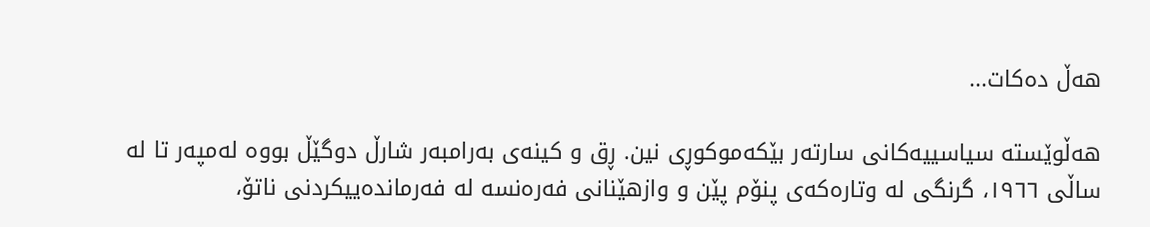هەڵ دەکات...

هەڵوێستە سیاسییەکانی سارتەر بێکەموکوڕی نین. ڕق و کینەی بەرامبەر شارڵ دوگێڵ بووە لەمپەر تا لە ساڵی ١٩٦٦، گرنگی لە وتارەکەی پنۆم پێن و وازهێنانی فەرەنسە لە فەرماندەییکردنی ناتۆ،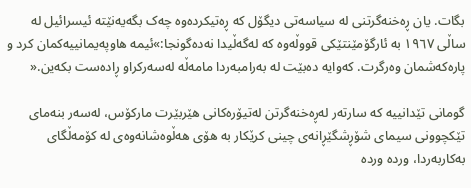بگات. یان ڕەخنەگرتنی لە سیاسەتی دیگۆل کە ڕەتیکردەوە چەک بگەیەنێتە ئیسرائیل لە ساڵی ١٩٦٧ بە ئارگۆمێنتێکی قووڵەوە کە لەگەڵیدا نەدەگونجا:»ئیمە هاوپەیمانییەکمان کرد و پارەکەشمان وەرگرت. کەوایە دەبێت لە بەرامبەردا مامەڵە لەسەرکراو ڕادەست بکەین.«

گومانی تێدانییە کە سارتەر لەڕەخنەگرتن لەتیۆرەکانی هێربێرت مارکۆس، لەسەر بنەمای تێکچوونی سیمای شۆڕشگێڕانەی چینی کرێکار بە هۆی هەڵوەشانەوەی لە کۆمەڵگای بەکاربەردا، وردە وردە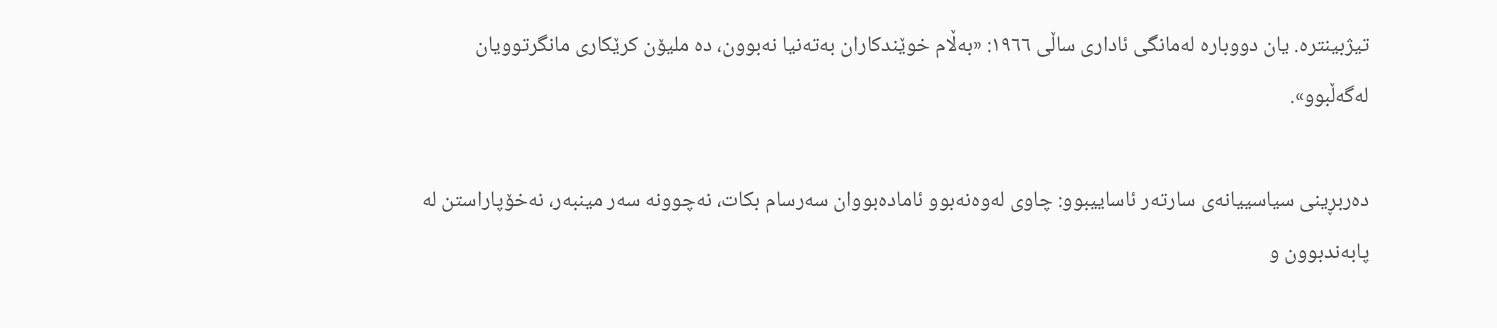تیژبینترە. یان دووبارە لەمانگی ئاداری ساڵی ١٩٦٦: «بەڵام خوێندکاران بەتەنیا نەبوون، دە ملیۆن کرێکاری مانگرتوویان لەگەڵبوو».

دەربڕینی سیاسییانەی سارتەر ئاساییبوو: چاوی لەوەنەبوو ئامادەبووان سەرسام بکات، نەچوونە سەر مینبەر، نەخۆپاراستن لە پابەندبوون و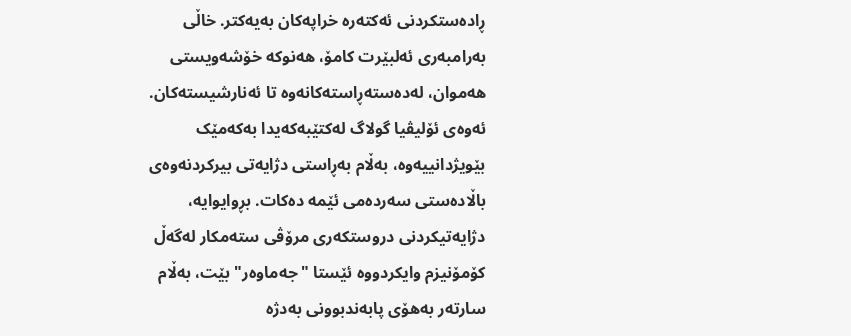ڕادەستکردنی ئەکتەرە خراپەکان بەیەکتر. خاڵی بەرامبەری ئەلبێرت کامۆ، هەنوکە خۆشەویستی هەموان، لەدەستەڕاستەکانەوە تا ئەنارشیستەکان. ئەوەی ئۆلیڤیا گولاگ لەکتێبەکەیدا بەکەمێک بێویژدانییەوە، بەڵام بەڕاستی دژایەتی بیرکردنەوەی باڵادەستی سەردەمی ئێمە دەکات. بڕوایوایە، دژایەتیکردنی دروستکەری مرۆڤی ستەمکار لەگەڵ کۆمۆنیزم وایکردووە ئێستا "جەماوەر" بێت، بەڵام سارتەر بەهۆی پابەندبوونی بەدژە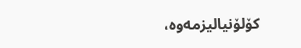کۆلۆنیالیزمەوە،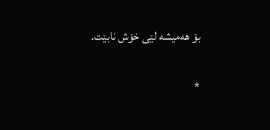بۆ هەمیشە لێی خۆش نابێت.

*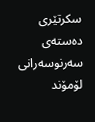سکرتێری دەستەی سەرنوسەرانی لۆمۆند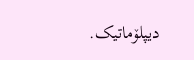دیپلۆماتیک.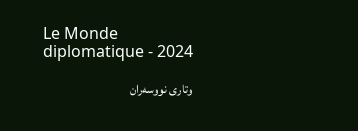Le Monde diplomatique - 2024

وتاری نووسەران